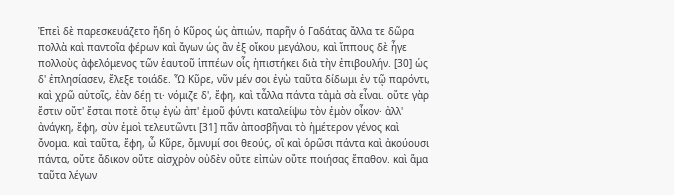Ἐπεὶ δὲ παρεσκευάζετο ἤδη ὁ Κῦρος ὡς ἀπιών, παρῆν ὁ Γαδάτας ἄλλα τε δῶρα πολλὰ καὶ παντοῖα φέρων καὶ ἄγων ὡς ἂν ἐξ οἴκου μεγάλου, καὶ ἵππους δὲ ἦγε πολλοὺς ἀφελόμενος τῶν ἑαυτοῦ ἱππέων οἷς ἠπιστήκει διὰ τὴν ἐπιβουλήν. [30] ὡς δ' ἐπλησίασεν, ἔλεξε τοιάδε. Ὦ Κῦρε, νῦν μέν σοι ἐγὼ ταῦτα δίδωμι ἐν τῷ παρόντι, καὶ χρῶ αὐτοῖς, ἐὰν δέῃ τι· νόμιζε δ', ἔφη, καὶ τἆλλα πάντα τἀμὰ σὰ εἶναι. οὔτε γὰρ ἔστιν οὔτ' ἔσται ποτὲ ὅτῳ ἐγὼ ἀπ' ἐμοῦ φύντι καταλείψω τὸν ἐμὸν οἶκον· ἀλλ' ἀνάγκη, ἔφη, σὺν ἐμοὶ τελευτῶντι [31] πᾶν ἀποσβῆναι τὸ ἡμέτερον γένος καὶ ὄνομα. καὶ ταῦτα, ἔφη, ὦ Κῦρε, ὄμνυμί σοι θεούς, οἳ καὶ ὁρῶσι πάντα καὶ ἀκούουσι πάντα, οὔτε ἄδικον οὔτε αἰσχρὸν οὐδὲν οὔτε εἰπὼν οὔτε ποιήσας ἔπαθον. καὶ ἅμα ταῦτα λέγων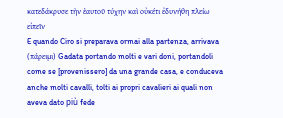κατεδάκρυσε τὴν ἑαυτοῦ τύχην καὶ οὐκέτι ἐδυνήθη πλείω εἰπεῖν
E quando Ciro si preparava ormai alla partenza, arrivava (πάρειμι) Gadata portando molti e vari doni, portandoli come se [provenissero] da una grande casa, e conduceva anche molti cavalli, tolti ai propri cavalieri ai quali non aveva dato più fede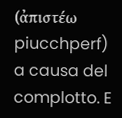(ἀπιστέω piucchperf) a causa del complotto. E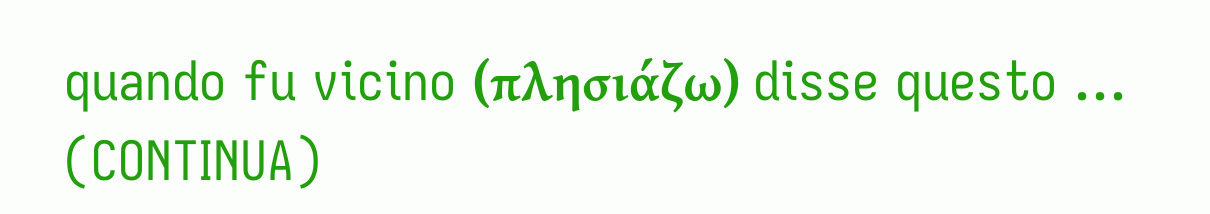quando fu vicino (πλησιάζω) disse questo ... (CONTINUA)